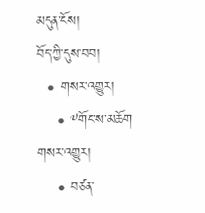མདུན་ངོས།
བོད་ཀྱི་དུས་བབ།
  • གསར་འགྱུར།
    • ༸གོང་ས་མཆོག གསར་འགྱུར།
    • བཙན་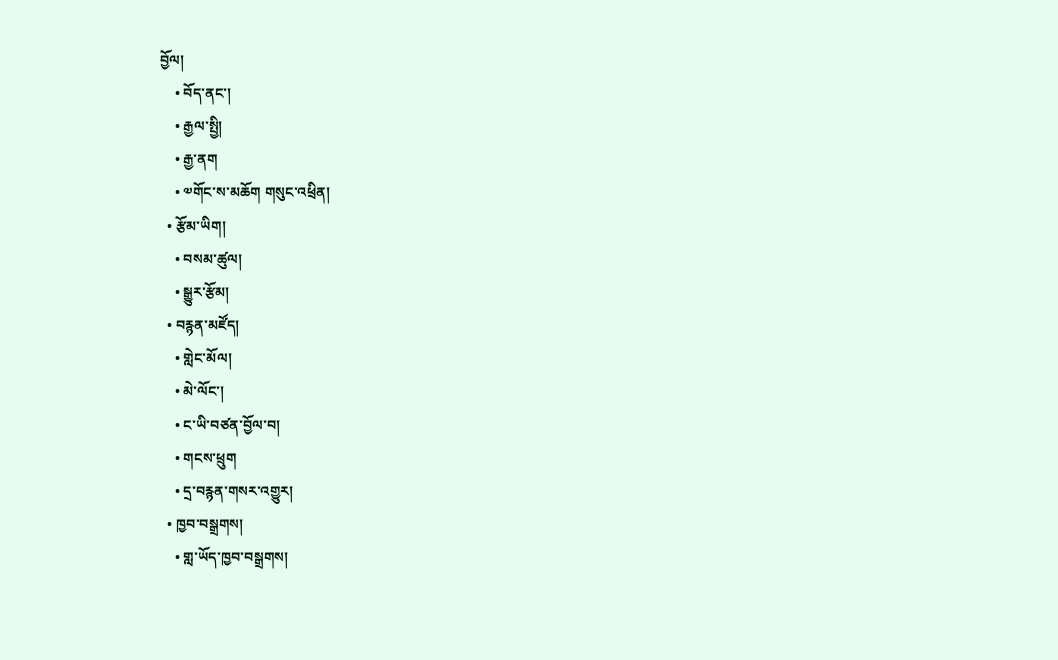བྱོལ།
    • བོད་ནང་།
    • རྒྱལ་སྤྱི།
    • རྒྱ་ནག
    • ༧གོང་ས་མཆོག གསུང་འཕྲིན།
  • རྩོམ་ཡིག།
    • བསམ་ཚུལ།
    • སྒྱུར་རྩོམ།
  • བརྙན་མཛོད།
    • གླེང་མོལ།
    • མེ་ལོང་།
    • ང་ཡི་བཙན་བྱོལ་བ།
    • གངས་ཕྲུག
    • དྲ་བརྙན་གསར་འགྱུར།
  • ཁྱབ་བསྒྲགས།
    • གླ་ཡོད་ཁྱབ་བསྒྲགས།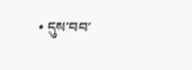• དུས་བབ་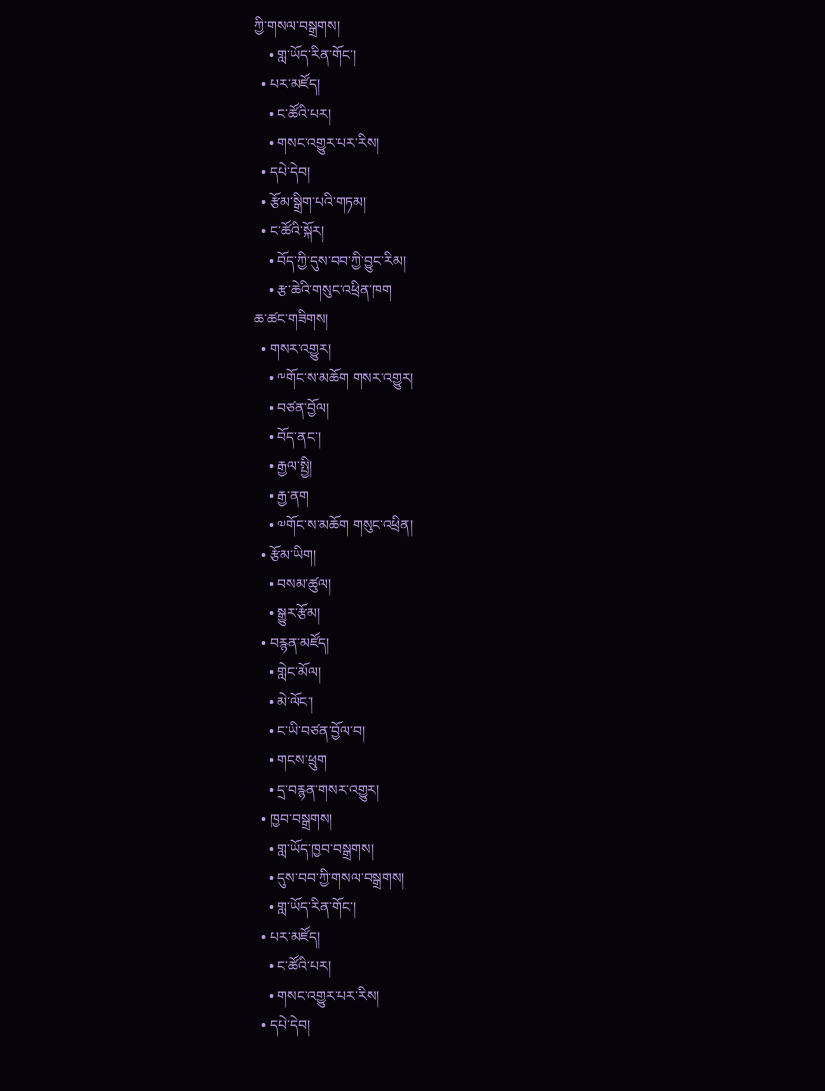ཀྱི་གསལ་བསྒྲགས།
    • གླ་ཡོད་རིན་གོང་།
  • པར་མཛོད།
    • ང་ཚོའི་པར།
    • གསང་འགྱུར་པར་རིས།
  • དཔེ་དེབ།
  • རྩོམ་སྒྲིག་པའི་གཏམ།
  • ང་ཚོའི་སྐོར།
    • བོད་ཀྱི་དུས་བབ་ཀྱི་བྱུང་རིམ།
    • རྩ་ཆེའི་གསུང་འཕྲིན་ཁག
ཆ་ཚང་གཟིགས།
  • གསར་འགྱུར།
    • ༸གོང་ས་མཆོག གསར་འགྱུར།
    • བཙན་བྱོལ།
    • བོད་ནང་།
    • རྒྱལ་སྤྱི།
    • རྒྱ་ནག
    • ༧གོང་ས་མཆོག གསུང་འཕྲིན།
  • རྩོམ་ཡིག།
    • བསམ་ཚུལ།
    • སྒྱུར་རྩོམ།
  • བརྙན་མཛོད།
    • གླེང་མོལ།
    • མེ་ལོང་།
    • ང་ཡི་བཙན་བྱོལ་བ།
    • གངས་ཕྲུག
    • དྲ་བརྙན་གསར་འགྱུར།
  • ཁྱབ་བསྒྲགས།
    • གླ་ཡོད་ཁྱབ་བསྒྲགས།
    • དུས་བབ་ཀྱི་གསལ་བསྒྲགས།
    • གླ་ཡོད་རིན་གོང་།
  • པར་མཛོད།
    • ང་ཚོའི་པར།
    • གསང་འགྱུར་པར་རིས།
  • དཔེ་དེབ།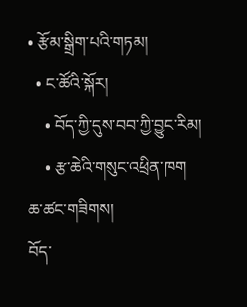• རྩོམ་སྒྲིག་པའི་གཏམ།
  • ང་ཚོའི་སྐོར།
    • བོད་ཀྱི་དུས་བབ་ཀྱི་བྱུང་རིམ།
    • རྩ་ཆེའི་གསུང་འཕྲིན་ཁག
ཆ་ཚང་གཟིགས།
བོད་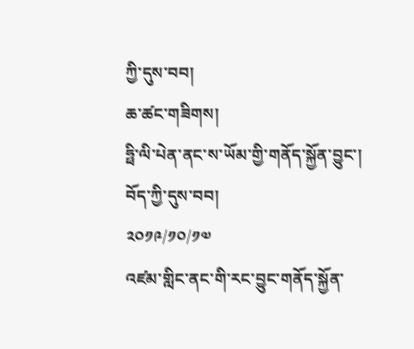ཀྱི་དུས་བབ།
ཆ་ཚང་གཟིགས།
ཧྥི་ལི་པེན་ནང་ས་ཡོམ་གྱི་གནོད་སྐྱོན་བྱུང་།
བོད་ཀྱི་དུས་བབ།
༢༠༡༩/༡༠/༡༧
འཛམ་གླིང་ནང་གི་རང་བྱུང་གནོད་སྐྱོན་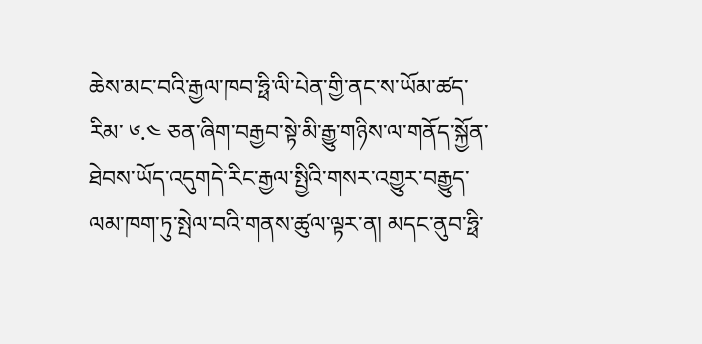ཆེས་མང་བའི་རྒྱལ་ཁབ་ཧྥི་ལི་པེན་གྱི་ནང་ས་ཡོམ་ཚད་རིམ་ ༦.༤ ཅན་ཞིག་བརྒྱབ་སྟེ་མི་རྒྱུ་གཉིས་ལ་གནོད་སྐྱོན་ཐེབས་ཡོད་འདུགདེ་རིང་རྒྱལ་སྤྱིའི་གསར་འགྱུར་བརྒྱུད་ལམ་ཁག་ཏུ་སྤེལ་བའི་གནས་ཚུལ་ལྟར་ན། མདང་ནུབ་ཧྥི་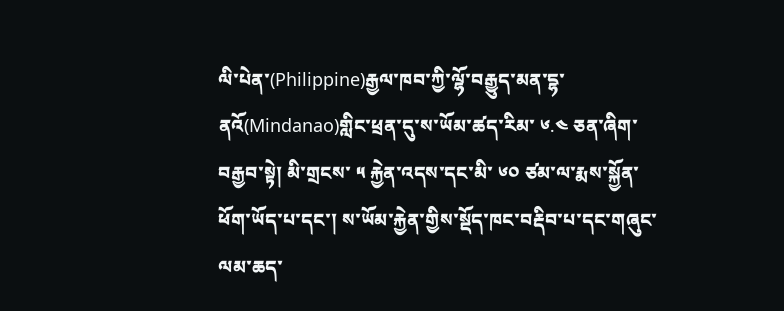ལི་པེན་(Philippine)རྒྱལ་ཁབ་ཀྱི་ལྷོ་བརྒྱུད་མན་དྷ་ནའོ(Mindanao)གླིང་ཕྲན་དུ་ས་ཡོམ་ཚད་རིམ་ ༦.༤ ཅན་ཞིག་བརྒྱབ་སྟེ། མི་གྲངས་ ༥ རྐྱེན་འདས་དང་མི་ ༦༠ ཙམ་ལ་རྨས་སྐྱོན་ཕོག་ཡོད་པ་དང་། ས་ཡོམ་རྐྱེན་གྱིས་སྡོད་ཁང་བརྡིབ་པ་དང་གཞུང་ལམ་ཆད་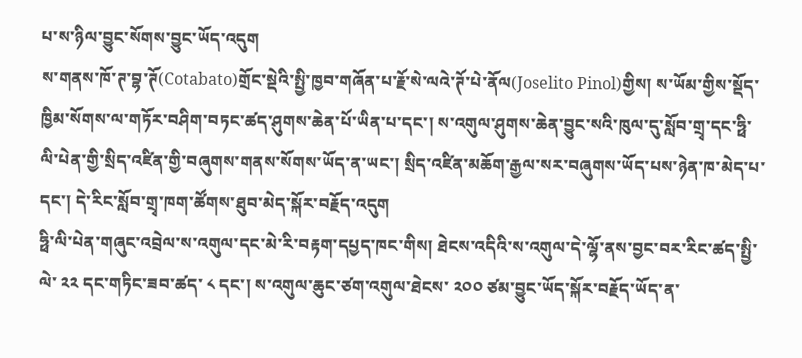པ་ས་ཉིལ་བྱུང་སོགས་བྱུང་ཡོད་འདུག
ས་གནས་ཁོ་ཊ་བྷ་ཊོ(Cotabato)གྲོང་སྡེའི་སྤྱི་ཁྱབ་གཞོན་པ་རྗོ་སེ་ལའེ་ཊོ་པེ་ནོལ(Joselito Pinol)གྱིས། ས་ཡོམ་གྱིས་སྡོད་ཁྱིམ་སོགས་ལ་གཏོར་བཤིག་བཏང་ཚད་ཤུགས་ཆེན་པོ་ཡིན་པ་དང་། ས་འགུལ་ཤུགས་ཆེན་བྱུང་སའི་ཁུལ་དུ་སློབ་གྲྭ་དང་ཧྥི་ལི་པེན་གྱི་སྲིད་འཛིན་གྱི་བཞུགས་གནས་སོགས་ཡོད་ན་ཡང་། སྲིད་འཛིན་མཆོག་རྒྱལ་སར་བཞུགས་ཡོད་པས་ཉེན་ཁ་མེད་པ་དང་། དེ་རིང་སློབ་གྲྭ་ཁག་ཚོགས་ཐུབ་མེད་སྐོར་བརྗོད་འདུག
ཧྥི་ལི་པེན་གཞུང་འབྲེལ་ས་འགུལ་དང་མེ་རི་བརྟག་དཔྱད་ཁང་གིས། ཐེངས་འདིའི་ས་འགུལ་དེ་ལྷོ་ནས་བྱང་བར་རིང་ཚད་སྤྱི་ལེ་ ༢༢ དང་གཏིང་ཟབ་ཚད་ ༨ དང་། ས་འགུལ་ཆུང་ཙག་འགུལ་ཐེངས་ ༢༠༠ ཙམ་བྱུང་ཡོད་སྐོར་བརྗོད་ཡོད་ན་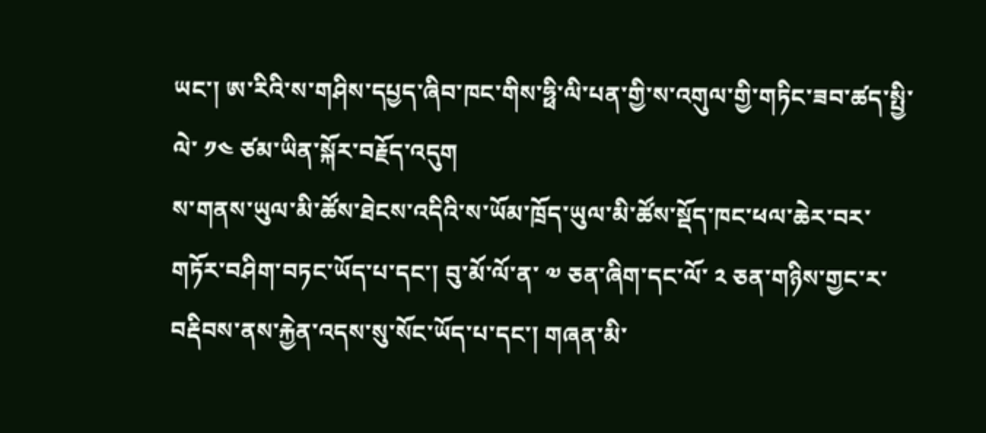ཡང་། ཨ་རིའི་ས་གཤིས་དཔྱད་ཞིབ་ཁང་གིས་ཧྥི་ལི་པན་གྱི་ས་འགུལ་གྱི་གཏིང་ཟབ་ཚད་སྤྱི་ལེ་ ༡༤ ཙམ་ཡིན་སྐོར་བརྗོད་འདུག
ས་གནས་ཡུལ་མི་ཚོས་ཐེངས་འདིའི་ས་ཡོམ་ཁྲོད་ཡུལ་མི་ཚོས་སྡོད་ཁང་ཕལ་ཆེར་བར་གཏོར་བཤིག་བཏང་ཡོད་པ་དང་། བུ་མོ་ལོ་ན་ ༧ ཅན་ཞིག་དང་ལོ་ ༢ ཅན་གཉིས་གྱང་ར་བརྡིབས་ནས་རྐྱེན་འདས་སུ་སོང་ཡོད་པ་དང་། གཞན་མི་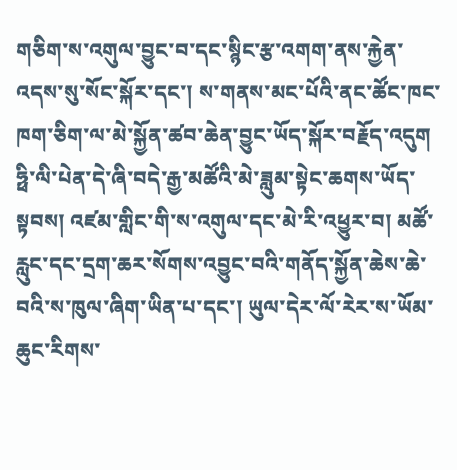གཅིག་ས་འགུལ་བྱུང་བ་དང་སྙིང་རྩ་འགག་ནས་རྐྱེན་འདས་སུ་སོང་སྐོར་དང་། ས་གནས་མང་པོའི་ནང་ཚོང་ཁང་ཁག་ཅིག་ལ་མེ་སྐྱོན་ཚབ་ཆེན་བྱུང་ཡོད་སྐོར་བརྗོད་འདུག
ཧྥི་ལི་པེན་དེ་ཞི་བདེ་རྒྱ་མཚོའི་མེ་ཟླུམ་སྟེང་ཆགས་ཡོད་སྟབས། འཛམ་གླིང་གི་ས་འགུལ་དང་མེ་རི་འཕྱུར་བ། མཚོ་རླུང་དང་དྲག་ཆར་སོགས་འབྱུང་བའི་གནོད་སྐྱོན་ཆེས་ཆེ་བའི་ས་ཁུལ་ཞིག་ཡིན་པ་དང་། ཡུལ་དེར་ལོ་རེར་ས་ཡོམ་ཆུང་རིགས་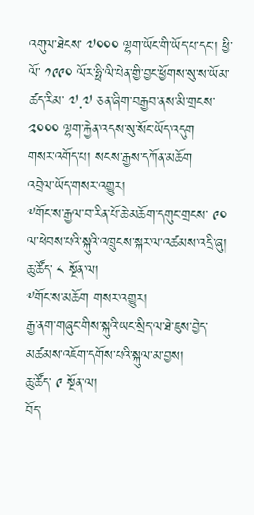འགུལ་ཐེངས་ ༧༠༠༠ ལྷག་ཡོང་གི་ཡོད་པ་དང་། ཕྱི་ལོ་ ༡༩༩༠ ལོར་ཧྥི་ལི་པེན་གྱི་བྱང་ཕྱོགས་སུ་ས་ཡོམ་ཚད་རིམ་ ༧.༧ ཅན་ཞིག་བརྒྱབ་ནས་མི་གྲངས་ ༢༠༠༠ ལྷག་རྐྱེན་འདས་སུ་སོང་ཡོད་འདུག
གསར་འགོད་པ། སངས་རྒྱས་དཀོན་མཆོག
འབྲེལ་ཡོད་གསར་འགྱུར།
༸གོང་ས་རྒྱལ་བ་རིན་པོ་ཆེ་མཆོག་དགུང་གྲངས་ ༩༠ ལ་ཕེབས་པའི་སྐུའི་འཁྲུངས་སྐར་ལ་འཚམས་འདྲི་ཞུ།
ཆུ་ཚོད་ ༨ སྔོན་ལ།
༸གོང་ས་མཆོག གསར་འགྱུར།
རྒྱ་ནག་གཞུང་གིས་སྐུའི་ཡང་སྲིད་ལ་ཐེ་ཇུས་བྱེད་མཚམས་འཇོག་དགོས་པའི་སྐུལ་མ་བྱས།
ཆུ་ཚོད་ ༩ སྔོན་ལ།
བོད་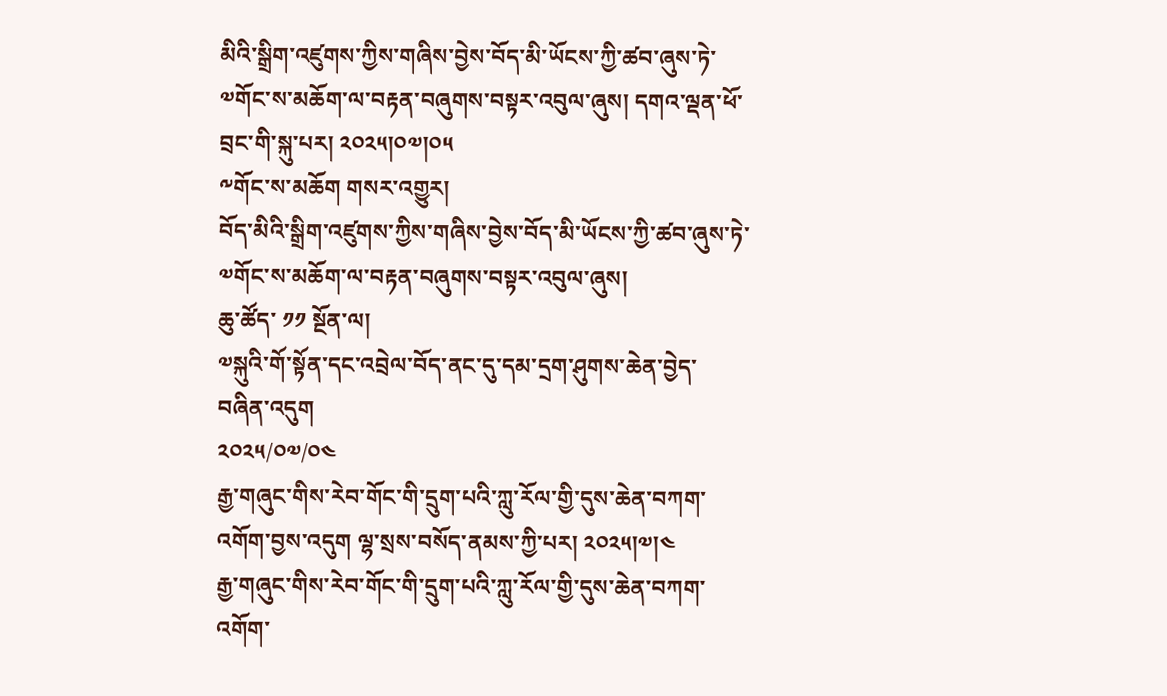མིའི་སྒྲིག་འཛུགས་ཀྱིས་གཞིས་བྱེས་བོད་མི་ཡོངས་ཀྱི་ཚབ་ཞུས་ཏེ་༧གོང་ས་མཆོག་ལ་བརྟན་བཞུགས་བསྟར་འབུལ་ཞུས། དགའ་ལྡན་ཕོ་བྲང་གི་སྐུ་པར། ༢༠༢༥།༠༧།༠༥
༸གོང་ས་མཆོག གསར་འགྱུར།
བོད་མིའི་སྒྲིག་འཛུགས་ཀྱིས་གཞིས་བྱེས་བོད་མི་ཡོངས་ཀྱི་ཚབ་ཞུས་ཏེ་༧གོང་ས་མཆོག་ལ་བརྟན་བཞུགས་བསྟར་འབུལ་ཞུས།
ཆུ་ཚོད་ ༡༡ སྔོན་ལ།
༧སྐུའི་གོ་སྟོན་དང་འབྲེལ་བོད་ནང་དུ་དམ་དྲག་ཤུགས་ཆེན་བྱེད་བཞིན་འདུག
༢༠༢༥/༠༧/༠༤
རྒྱ་གཞུང་གིས་རེབ་གོང་གི་དྲུག་པའི་ཀླུ་རོལ་གྱི་དུས་ཆེན་བཀག་འགོག་བྱས་འདུག ལྷ་སྲས་བསོད་ནམས་ཀྱི་པར། ༢༠༢༥།༧།༤
རྒྱ་གཞུང་གིས་རེབ་གོང་གི་དྲུག་པའི་ཀླུ་རོལ་གྱི་དུས་ཆེན་བཀག་འགོག་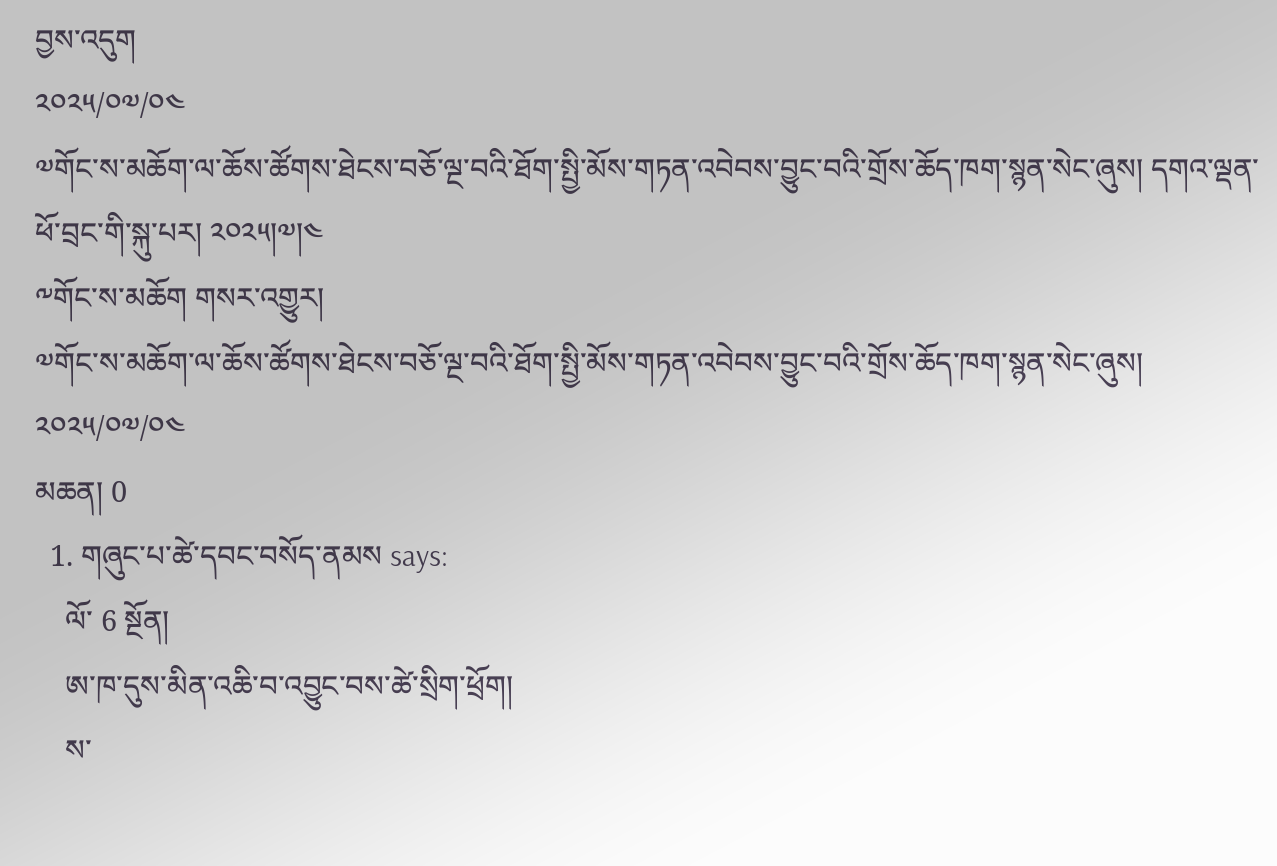བྱས་འདུག
༢༠༢༥/༠༧/༠༤
༧གོང་ས་མཆོག་ལ་ཆོས་ཚོགས་ཐེངས་བཅོ་ལྔ་བའི་ཐོག་སྤྱི་མོས་གཏན་འབེབས་བྱུང་བའི་གྲོས་ཆོད་ཁག་སྙན་སེང་ཞུས། དགའ་ལྡན་ཕོ་བྲང་གི་སྐུ་པར། ༢༠༢༥།༧།༤
༸གོང་ས་མཆོག གསར་འགྱུར།
༧གོང་ས་མཆོག་ལ་ཆོས་ཚོགས་ཐེངས་བཅོ་ལྔ་བའི་ཐོག་སྤྱི་མོས་གཏན་འབེབས་བྱུང་བའི་གྲོས་ཆོད་ཁག་སྙན་སེང་ཞུས།
༢༠༢༥/༠༧/༠༤
མཆན། 0
  1. གཞུང་པ་ཚེ་དབང་བསོད་ནམས says:
    ལོ་ 6 སྔོན།
    ཨ་ཁ་དུས་མིན་འཆི་བ་འབྱུང་བས་ཚེ་སྲིག་ཕྲོག།
    ས་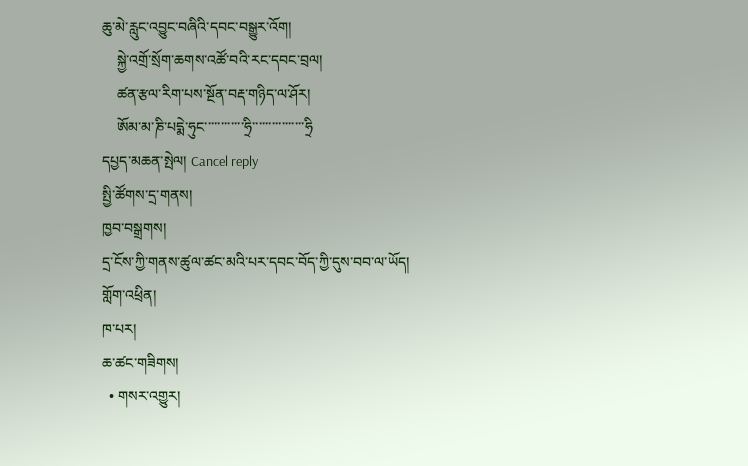ཆུ་མེ་རླུང་འབྱུང་བཞིའི་དབང་བསྒྱུར་འོག།
    སྐྱེ་འགྲོ་སྲོག་ཆགས་འཚོ་བའི་རང་དབང་བྲལ།
    ཚན་རྩལ་རིག་པས་སྔོན་བརྡ་གཉིད་ལ་ཤོར།
    ཨོམ་མ་ཎི་པདྨེ་ཧུང་་་་་་་་་་་་ཧྲི་་་་་་་་་་་་་་་་ཧྲི
དཔྱད་མཆན་སྤེལ། Cancel reply
སྤྱི་ཚོགས་དྲ་གནས།
ཁྱབ་བསྒྲགས།
དྲ་ངོས་ཀྱི་གནས་ཚུལ་ཚང་མའི་པར་དབང་བོད་ཀྱི་དུས་བབ་ལ་ཡོད།
གློག་འཕྲིན།
ཁ་པར།
ཆ་ཚང་གཟིགས།
  • གསར་འགྱུར།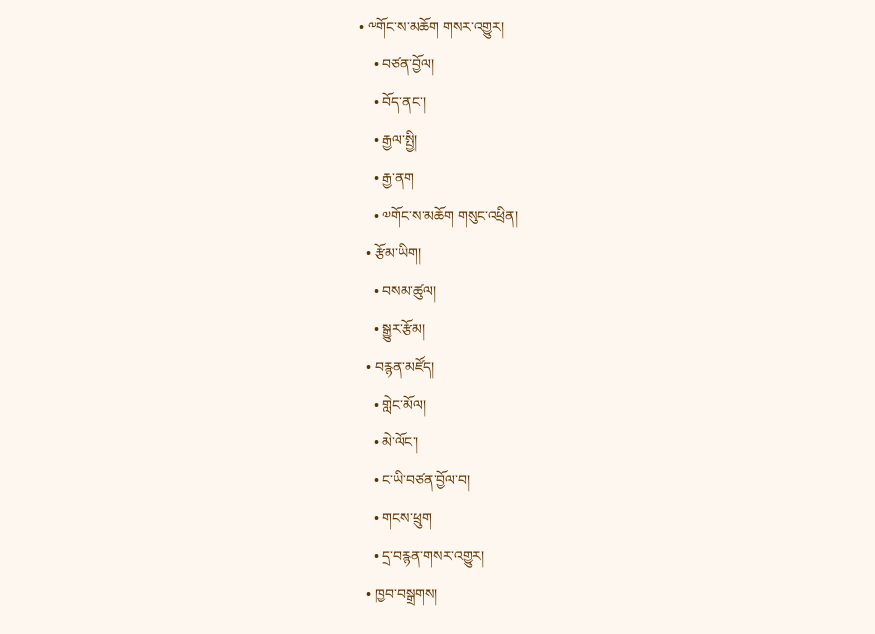• ༸གོང་ས་མཆོག གསར་འགྱུར།
    • བཙན་བྱོལ།
    • བོད་ནང་།
    • རྒྱལ་སྤྱི།
    • རྒྱ་ནག
    • ༧གོང་ས་མཆོག གསུང་འཕྲིན།
  • རྩོམ་ཡིག།
    • བསམ་ཚུལ།
    • སྒྱུར་རྩོམ།
  • བརྙན་མཛོད།
    • གླེང་མོལ།
    • མེ་ལོང་།
    • ང་ཡི་བཙན་བྱོལ་བ།
    • གངས་ཕྲུག
    • དྲ་བརྙན་གསར་འགྱུར།
  • ཁྱབ་བསྒྲགས།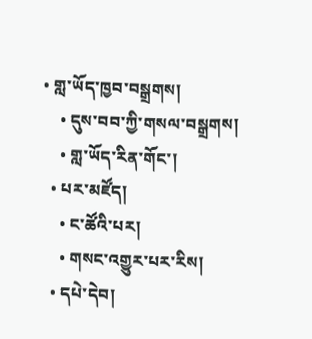• གླ་ཡོད་ཁྱབ་བསྒྲགས།
    • དུས་བབ་ཀྱི་གསལ་བསྒྲགས།
    • གླ་ཡོད་རིན་གོང་།
  • པར་མཛོད།
    • ང་ཚོའི་པར།
    • གསང་འགྱུར་པར་རིས།
  • དཔེ་དེབ།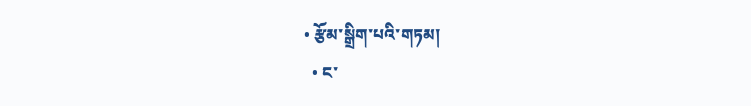• རྩོམ་སྒྲིག་པའི་གཏམ།
  • ང་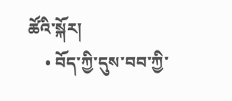ཚོའི་སྐོར།
    • བོད་ཀྱི་དུས་བབ་ཀྱི་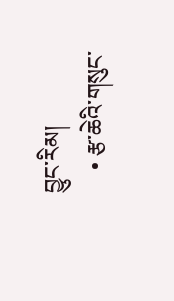བྱུང་རིམ།
    • རྩ་ཆེའི་གསུང་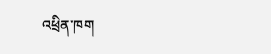འཕྲིན་ཁག